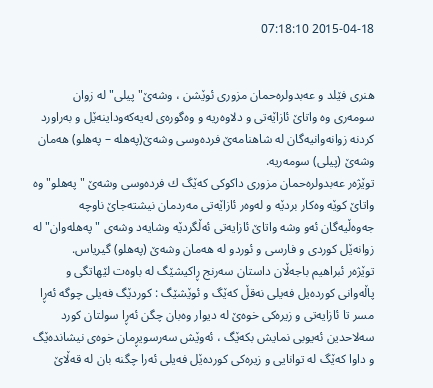2015-04-18 07:18:10


هنرى فێلد و عه‌بدولره‌حمان مزورى ئوێشن ، وشه‌ێ" پیلى" له‌ زوان سومه‌رى وه‌ واتاێ ئازاێه‌تى و دلاوه‌ریه‌ و وه‌گوره‌ى له‌یه‌كه‌وداینه‌ێل و به‌راورد كردنه‌ زوانه‌وانیه‌گان له‌ شاهنامه‌ێ فرده‌وسى وشه‌ێ(په‌هله‌ – په‌هلو) هه‌مان وشه‌ێ (پیلی) سومه‌ریه‌.
توێژه‌ر عه‌بدولره‌حمان مزورى داكوكى كه‌ێگ ك فرده‌وسى وشه‌ێ "په‌هلو" وه‌ واتاێ كوێه‌ وه‌كار بردێه‌ و له‌وه‌ر ئازاێه‌تى مه‌ردمان نیشته‌جاێ ناوچه‌ جه‌وه‌ڵیه‌گان ئه‌و وشه‌ واتاێ ئازایه‌تى ئه‌ڵگردێه‌ وشایه‌د وشه‌ى " په‌هله‌وان" له‌ زوانه‌ێل كوردى و فارسى و ئوردو له‌ هه‌مان وشه‌ێ (په‌هلو) گیریاس.
توێژه‌ر ئبراهیم باجه‌ڵان داستان سه‌رنج ڕاكیشێگ له‌ باوه‌ت لێهاتگى و پاڵه‌وانى كورده‌یل فه‌یلى نه‌قڵ كه‌ێگ و ئوێشێگ : كوردێگ فه‌یلى چوگه‌ ئه‌ڕا مسر تا ئازایه‌تى و زیره‌كى خوه‌ێ له‌ دیوار وه‌بان چگن ئه‌ڕا سولتان كورد سه‌لاحدین ئه‌یوبى نمایش بكه‌ێگ ، ئه‌وێش سه‌رسویڕمان خوه‌ی نیشانده‌ێگ و داوا كه‌ێگ له‌ توانایى و زیره‌كى كورده‌ێل فه‌یلى ئه‌را چگنه‌ بان له‌ قه‌ڵاێ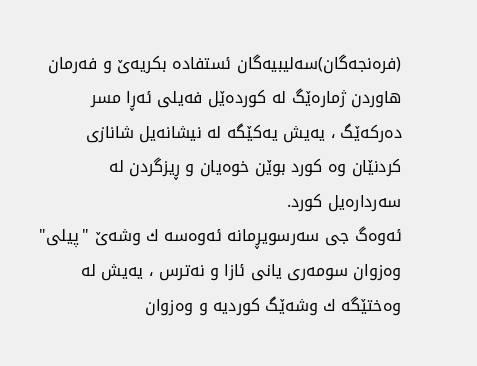(فره‌نجه‌گان)سه‌لیبیه‌گان ئستفاده‌ بكریه‌ێ و فه‌رمان هاوردن ژماره‌ێگ له‌ كورده‌ێل فه‌یلى ئه‌ڕا مسر ده‌ركه‌ێگ ، یه‌یش یه‌كێگه‌ له‌ نیشانه‌یل شانازى كردنێان وه‌ كورد بوێن خوه‌یان و ڕیزگردن له‌ سه‌رداره‌یل كورد.
ئه‌وه‌گ جى سه‌رسویڕمانه‌ ئه‌وه‌سه‌ ك وشه‌ێ "پیلی" وه‌زوان سومه‌رى یانى ئازا و نه‌ترس ، یه‌یش له‌ وه‌ختێگه‌ ك وشه‌ێگ كوردیه‌ و وه‌زوان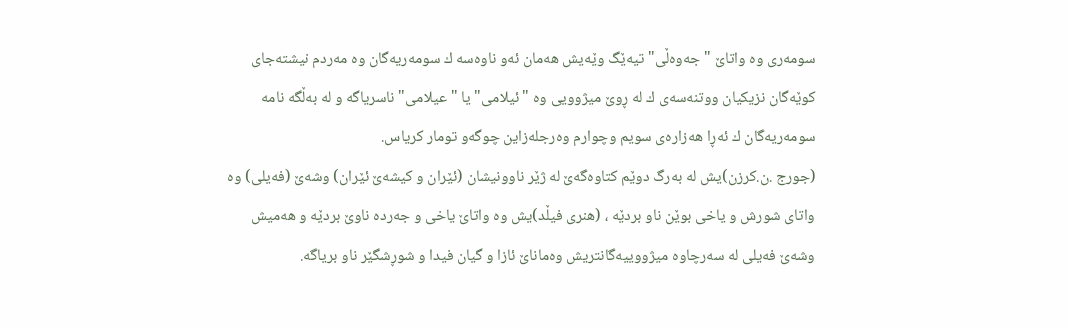سومه‌رى وه‌ واتاێ "جه‌وه‌ڵى" تیه‌ێگ وێه‌یش هه‌مان ئه‌و ناوه‌سه‌ ك سومه‌ریه‌گان وه‌ مه‌ردم نیشته‌جاى كوێه‌گان نزیكیان ووتنه‌سه‌ى ك له‌ ڕوێ میژوویی وه‌ "ئیلامی" یا " عیلامى" ناسریاگه‌ و له‌ به‌ڵگه‌ نامه‌ سومه‌ریه‌گان ك ئه‌ڕا هه‌زاره‌ى سویم وچوارم وه‌رجله‌زاین چوگه‌و تومار كریاس.
(جورج .ن.كرزن)یش له‌ به‌رگ دوێم كتاوه‌گه‌ێ له‌ ژێر ناوونیشان (ئێران و كیشه‌ێ ئێران) وشه‌ێ (فه‌یلی) وه‌ واتاى شورش و یاخى بوێن ناو بردێه‌ ، (هنرى فیڵد)یش وه‌ واتاێ یاخى و جه‌رده‌ ناوێ بردێه‌ و هه‌میش وشه‌ێ فه‌یلى له‌ سه‌رچاوه‌ میژووییه‌گانتریش وه‌ماناێ ئازا و گیان فیدا و شوڕشگێر ناو بریاگه‌.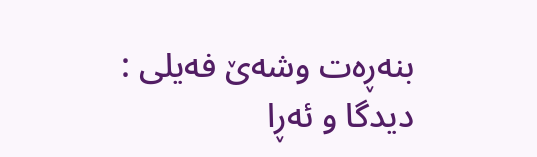بنه‌ڕه‌ت وشه‌ێ فه‌یلی :
دیدگا و ئه‌ڕا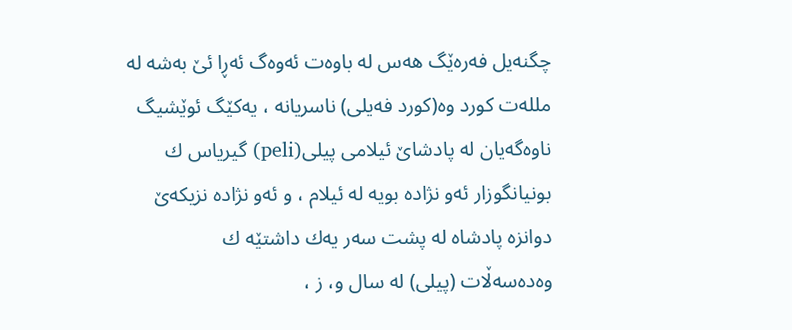چگنه‌یل فه‌ره‌ێگ هه‌س له‌ باوه‌ت ئه‌وه‌گ ئه‌ڕا ئێ به‌شه‌ له‌ ملله‌ت كورد وه‌(كورد فه‌یلی) ناسریانه‌ ، یه‌كێگ ئوێشیگ ناوه‌گه‌یان له‌ پادشاێ ئیلامی پیلی(peli) گیریاس ك بونیانگوزار ئه‌و نژاده‌ بویه‌ له‌ ئیلام ، و ئه‌و نژاده‌ نزیكه‌ێ دوانزه‌ پادشاه‌ له‌ پشت سه‌ر یه‌ك داشتێه‌ ك وه‌ده‌سه‌ڵات (پیلی) له‌ سال و، ز ،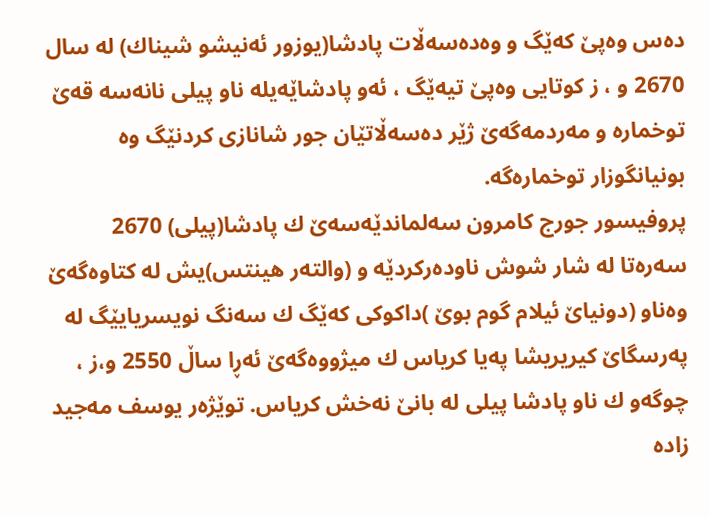ده‌س وه‌پێ كه‌ێگ و وه‌ده‌سه‌ڵات پادشا(یوزور ئه‌نیشو شیناك) له‌ سال 2670 و ، ز كوتایى وه‌پێ تیه‌ێگ ، ئه‌و پادشاێه‌یله‌ ناو پیلى نانه‌سه‌ قه‌ێ توخماره‌ و مه‌ردمه‌گه‌ێ ژێر ده‌سه‌ڵاتێان جور شانازى كردنێگ وه‌ بونیانگوزار توخماره‌گه‌.
پروفیسور جورج كامرون سه‌لماندێه‌سه‌ێ ك پادشا(پیلی) 2670 سه‌ره‌تا له‌ شار شوش ناوده‌ركردێه‌ و (والته‌ر هینتس)یش له‌ كتاوه‌گه‌ێ وه‌ناو (دونیاێ ئیلام گوم بوێ )داكوكى كه‌ێگ ك سه‌نگ نویسریایێگ له‌ په‌رسگاێ كیریریشا په‌یا كریاس ك میژووه‌گه‌ێ ئه‌ڕا ساڵ 2550 و،ز ، چوگه‌و ك ناو پادشا پیلى له‌ بانێ نه‌خش كریاس. توێژه‌ر یوسف مه‌جید زاده‌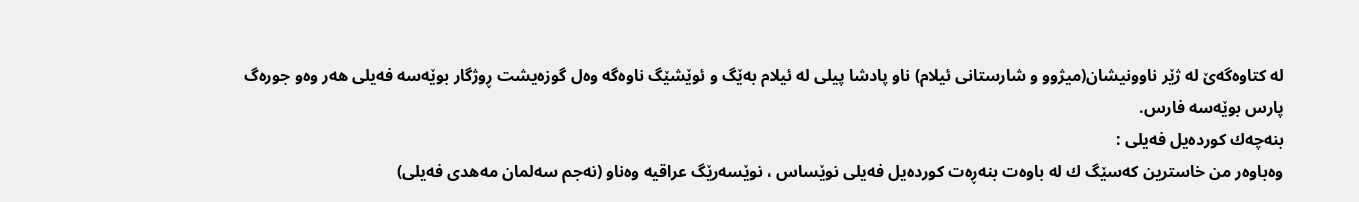له‌ كتاوه‌گه‌ێ له‌ ژێر ناوونیشان(میژوو و شارستانى ئیلام) ناو پادشا پیلى له‌ ئیلام به‌ێگ و ئوێشێگ ناوه‌گه‌ وه‌ل گوزه‌یشت ڕوژگار بوێه‌سه‌ فه‌یلى هه‌ر وه‌و جوره‌گ پارس بوێه‌سه‌ فارس.
بنه‌چه‌ك كورده‌یل فه‌یلی :
وه‌باوه‌ر من خاسترین كه‌سێگ ك له‌ باوه‌ت بنه‌ڕه‌ت كورده‌یل فه‌یلى نوێساس ، نوێسه‌رێگ عراقیه‌ وه‌ناو (نه‌جم سه‌لمان مه‌هدی فه‌یلی)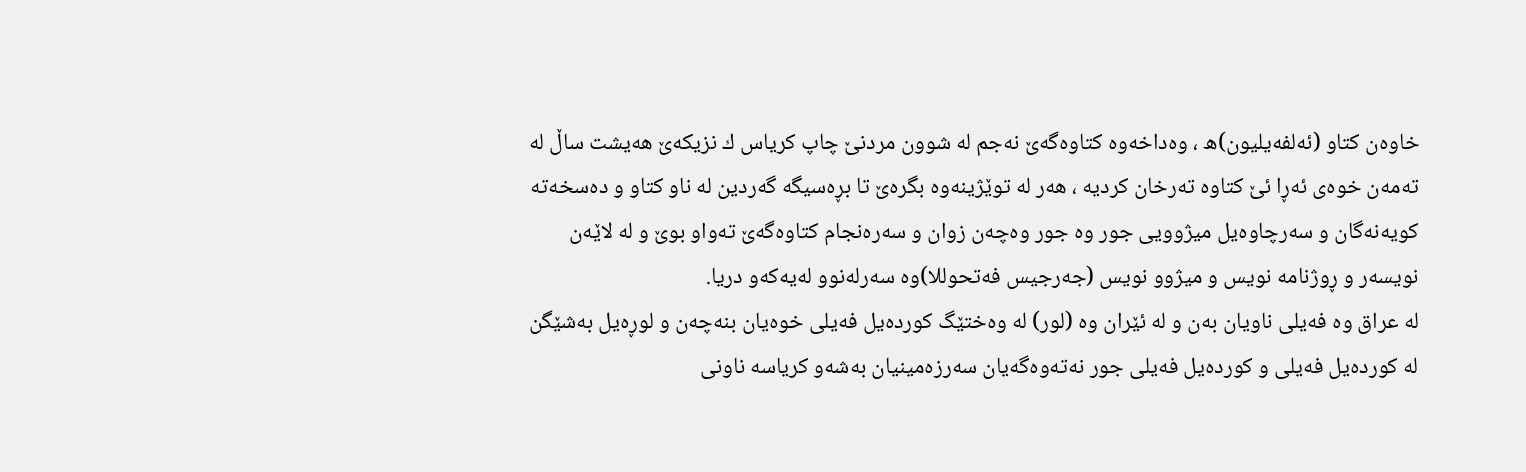خاوه‌ن كتاو (ئه‌لفه‌یلیون)ه‌ ، وه‌داخه‌وه‌ كتاوه‌گه‌ێ نه‌جم له‌ شوون مردنێ چاپ كریاس ك نزیكه‌ێ هه‌یشت ساڵ له‌ ته‌مه‌ن خوه‌ى ئه‌ڕا ئێ كتاوه‌ ته‌رخان كردیه‌ ، هه‌ر له‌ توێژینه‌وه‌ بگره‌ێ تا بڕه‌سیگه‌ گه‌ردین له‌ ناو كتاو و ده‌سخه‌ته‌ كویه‌نه‌گان و سه‌رچاوه‌یل میژوویی جور وه‌ جور وه‌چه‌ن زوان و سه‌ره‌نجام كتاوه‌گه‌ێ ته‌واو بوێ و له‌ لاێه‌ن نویسه‌ر و ڕوژنامه‌ نویس و میژوو نویس (جه‌رجیس فه‌تحوللا)وه‌ سه‌رله‌نوو له‌یه‌كه‌و دریا.
له‌ عراق وه‌ فه‌یلى ناویان به‌ن و له‌ ئێران وه‌ (لور) له‌ وه‌ختێگ كورده‌یل فه‌یلى خوه‌یان بنه‌چه‌ن و لوڕه‌یل به‌شێگن له‌ كورده‌یل فه‌یلى و كورده‌یل فه‌یلى جور نه‌ته‌وه‌گه‌یان سه‌رزه‌مینیان به‌شه‌و كریاسه‌ ناونی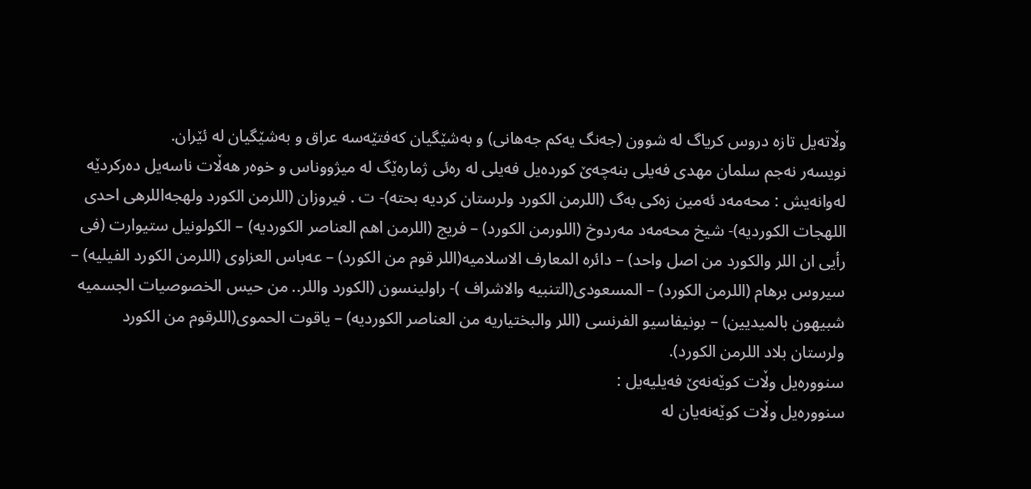وڵاته‌یل تازه‌ دروس كریاگ له‌ شوون (جه‌نگ یه‌كم جه‌هانی) و به‌شێگیان كه‌فتێه‌سه‌ عراق و به‌شێگیان له‌ ئێران.
نویسه‌ر نه‌جم سلمان مهدی فه‌یلی بنه‌چه‌ێ كورده‌یل فه‌یلی له‌ ره‌ئى ژماره‌ێگ له‌ میژووناس و خوه‌ر هه‌ڵات ناسه‌یل ده‌ركردێه‌ له‌وانه‌یش : محه‌مه‌د ئه‌مین زه‌كى به‌گ (اللرمن الكورد ولرستان كردیه‌ بحته‌)- ت . فیروزان (اللرمن الكورد ولهجه‌اللرهی احدى اللهجات الكوردیه‌)- شیخ محه‌مه‌د مه‌ردوخ (اللورمن الكورد) – فریج (اللرمن اهم العناصر الكوردیه‌) – الكولونیل ستیوارت (فی رأیى ان اللر والكورد من اصل واحد) – دائره‌ المعارف الاسلامیه‌(اللر قوم من الكورد) – عه‌باس العزاوی (اللرمن الكورد الفیلیه‌) – سیروس برهام (اللرمن الكورد) – المسعودی(التنبیه‌ والاشراف )- راولینسون (الكورد واللر.. من حیس الخصوصیات الجسمیه‌ شبیهون بالمیدیین) – بونیفاسیو الفرنسی (اللر والبختیاریه‌ من العناصر الكوردیه‌) – یاقوت الحموی(اللرقوم من الكورد ولرستان بلاد اللرمن الكورد).
سنووره‌یل وڵات كوێه‌نه‌ێ فه‌یلیه‌یل :
سنووره‌یل وڵات كوێه‌نه‌یان له‌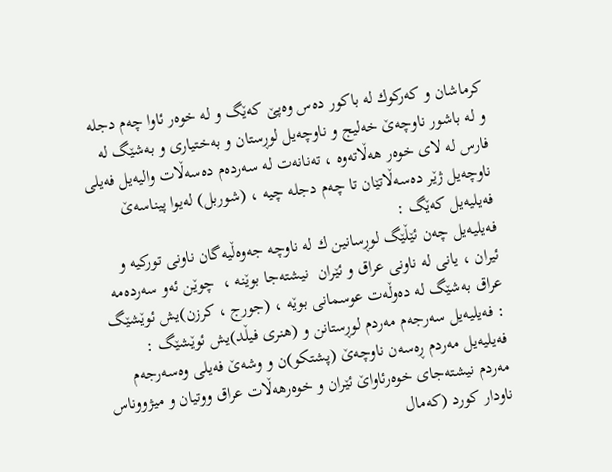كرماشان و كه‌ركوك له‌ باكور ده‌س وه‌پێ كه‌ێگ و له‌ خوه‌ر ئاوا چه‌م دجله‌ و له‌ باشور ناوچه‌ێ خه‌لیج و ناوچه‌یل لوڕستان و به‌ختیاری و به‌شێگ له‌ فارس له‌ لای خوه‌ر هه‌ڵاته‌وه‌ ، ته‌نانه‌ت له‌ سه‌رده‌م ده‌سه‌ڵات والیه‌یل فه‌یلی ناوچه‌یل ژێر ده‌سه‌ڵاتێان تا چه‌م دجله‌ چیه‌ ، (شوربل) له‌یوا پیناسه‌ێ فه‌یلیه‌یل كه‌ێگ :
فه‌یلیه‌یل چه‌ن ئێڵێگ لوڕسانین ك له‌ ناوچه‌ جه‌وه‌ڵیه‌گان ناونی توركیه‌ و ئیران ، یانی له‌ ناونی عراق و ئێران  نیشته‌جا بوێنه‌ ،  چوێن ئه‌و سه‌رده‌مه‌ عراق به‌شێگ له‌ ده‌وڵه‌ت عوسمانى بوێه‌ ، (جورج ، كرزن)یش ئوێشێگ : فه‌یلیه‌یل سه‌رجه‌م مه‌ردم لوڕستانن و (هنرى فیڵد)یش ئوێشێگ : فه‌یلیه‌یل مه‌ردم ڕه‌سه‌ن ناوچه‌ێ (پشتكو)ن و وشه‌ێ فه‌یلی وه‌سه‌رجه‌م مه‌ردم نیشته‌جاى خوه‌رئاواێ ئێران و خوه‌رهه‌ڵات عراق ووتیان و میژووناس ناودار كورد (كه‌مال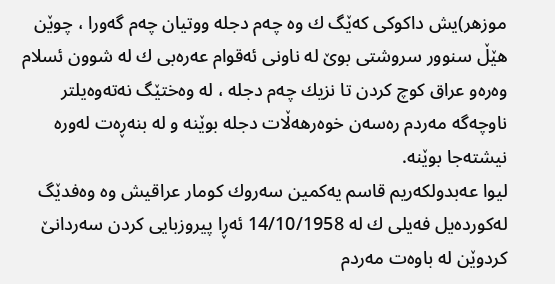موزهر)یش داكوكى كه‌ێگ ك وه‌ چه‌م دجله‌ ووتیان چه‌م گه‌ورا ، چوێن هێڵ سنوور سروشتى بوێ له‌ ناونی ئه‌قوام عه‌ره‌بی ك له‌ شوون ئسلام وه‌ره‌و عراق كوچ كردن تا نزیك چه‌م دجله‌ ، له‌ وه‌ختێگ نه‌ته‌وه‌یلتر ناوچه‌گه‌ مه‌ردم ره‌سه‌ن خوه‌رهه‌ڵات دجله‌ بوێنه‌ و له‌ بنه‌ڕه‌ت له‌وره‌ نیشته‌جا بوێنه‌.
لیوا عه‌بدولكه‌ریم قاسم یه‌كمین سه‌روك كومار عراقیش وه‌ وه‌فدێگ له‌كورده‌یل فه‌یلی ك له‌ 14/10/1958 ئه‌ڕا پیروزبایی كردن سه‌ردانێ كردوێن له‌ باوه‌ت مه‌ردم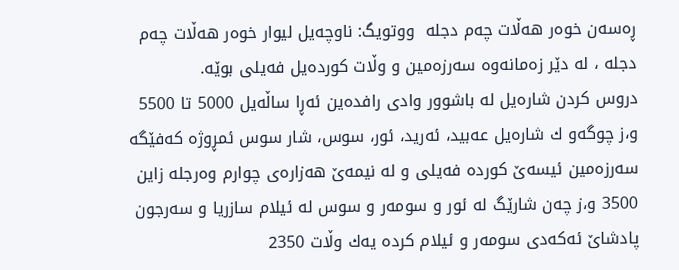ڕه‌سه‌ن خوه‌ر هه‌ڵات چه‌م دجله‌  ووتویگ: ناوچه‌یل لیوار خوه‌ر هه‌ڵات چه‌م دجله‌ ، له‌ دێر زه‌مانه‌وه‌ سه‌رزه‌مین و وڵات كورده‌یل فه‌یلی بوێه‌.
دروس كردن شاره‌یل له‌ باشوور وادى رافده‌ین ئه‌ڕا ساڵه‌یل 5000 تا 5500 و،ز چوگه‌و ك شاره‌یل عه‌بید، ئه‌رید، ئور، سوس، شار سوس ئمڕوژه‌ كه‌فێگه‌ سه‌رزه‌مین ئیسه‌ێ كورده‌ فه‌یلی و له‌ نیمه‌ێ هه‌زاره‌ى چوارم وه‌رجله‌ زاین 3500 و،ز چه‌ن شارێگ له‌ ئور و سومه‌ر و سوس له‌ ئیلام سازریا و سه‌رجون پادشاێ ئه‌كه‌دى سومه‌ر و ئیلام كرده‌ یه‌ك وڵات 2350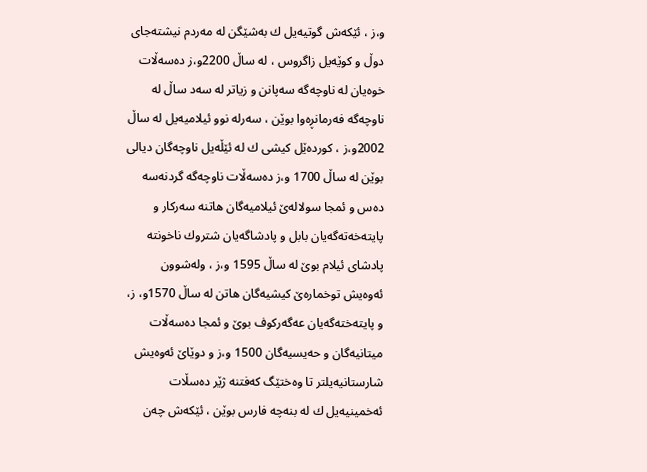و،ز ، ئێكه‌ش گوتیه‌یل ك به‌شێگن له‌ مه‌ردم نیشته‌جاى دوڵ و كوێه‌یل زاگروس ، له‌ ساڵ 2200و،ز ده‌سه‌ڵات خوه‌یان له‌ ناوچه‌گه‌ سه‌پانن و زیاتر له‌ سه‌د ساڵ له‌ ناوچه‌گه‌ فه‌رمانڕه‌وا بوێن ، سه‌رله‌ نوو ئیلامیه‌یل له‌ ساڵ 2002و،ز ، كورده‌ێل كیشى ك له‌ ئێڵه‌یل ناوچه‌گان دیالى بوێن له‌ ساڵ 1700 و،ز ده‌سه‌ڵات ناوچه‌گه‌ گردنه‌سه‌ ده‌س و ئمجا سولاله‌ێ ئیلامیه‌گان هاتنه‌ سه‌ركار و پایته‌خه‌ته‌گه‌یان بابل و پادشاگه‌یان شتروك ناخونته‌ پادشاى ئیلام بوێ له‌ ساڵ 1595 و،ز ، وله‌شوون ئه‌وه‌یش توخماره‌ێ كیشیه‌گان هاتن له‌ ساڵ 1570و، ز، و پایته‌خته‌گه‌یان عه‌گه‌ركوف بوێ و ئمجا ده‌سه‌ڵات میتانیه‌گان و حه‌یسیه‌گان 1500 و،ز و دوێاێ ئه‌وه‌یش شارستانیه‌یلتر تا وه‌ختێگ كه‌فتنه‌ ژێر ده‌سڵات ئه‌خمینیه‌یل ك له‌ بنه‌چه‌ فارس بوێن ، ئێكه‌ش چه‌ن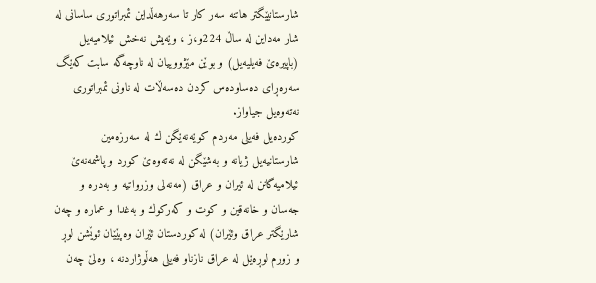شارستانیێگتر هاتنه‌ سه‌ر كار تا سه‌رهه‌ڵداین ئمبراتوری ساسانى له‌ شار مه‌داین له‌ ساڵ 224و،ز ، وێه‌یش نه‌خش ئیلامیه‌یل (باپیره‌ێ فه‌یلیه‌یل) و بوێن مێژووییان له‌ ناوچه‌گه‌ سابت كه‌ێگ سه‌ره‌ڕاى ده‌ساوده‌س كردن ده‌سه‌ڵات له‌ ناونی ئمبراتوری نه‌ته‌وه‌یل جیاواز.
كورده‌یل فه‌یلى مه‌ردم كوێه‌نه‌ێگن ك له‌ سه‌رزه‌مین شارستانیه‌یل ژیانه‌ و به‌شێگن له‌ نه‌ته‌وه‌ێ كورد و پاشمه‌نه‌ێ ئیلامیه‌گانن له‌ ئیران و عراق (مه‌نه‌لی وزرواتیه‌ و به‌دره‌ و جه‌سان و خانه‌قین و كوت و كه‌ركوك و به‌غدا و عماره‌ و چه‌ن شارێگتر عراق وئێران) له‌ كوردستان ئێران وه‌پێێان ئوێشن لوڕ و زورم لوڕه‌ێل له‌ عراق نازناو فه‌یلى هه‌ڵوژاردنه‌ ، وه‌لێ چه‌ن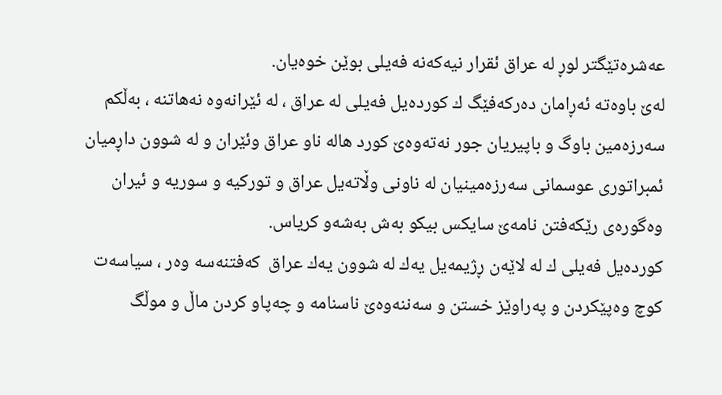عه‌شره‌تێگتر لوڕ له‌ عراق ئقرار نیه‌كه‌نه‌ فه‌یلى بوێن خوه‌یان.
له‌ێ باوه‌ته‌ ئه‌ڕامان ده‌ركه‌فێگ ك كورده‌یل فه‌یلى له‌ عراق ، له‌ ئێرانه‌وه‌ نه‌هاتنه‌ ، به‌ڵكم سه‌رزه‌مین باوگ و باپیریان جور نه‌ته‌وه‌ێ كورد هاله‌ ناو عراق وئێران و له‌ شوون داڕمیان ئمبراتورى عوسمانى سه‌رزه‌مینیان له‌ ناونی وڵاته‌یل عراق و توركیه‌ و سوریه‌ و ئیران وه‌گوره‌ى رێكه‌فتن نامه‌ێ سایكس بیكو به‌ش به‌شه‌و كریاس.
كورده‌یل فه‌یلى ك له‌ لاێه‌ن ڕژیمه‌یل یه‌ك له‌ شوون یه‌ك عراق  كه‌فتنه‌سه‌ وه‌ر ، سیاسه‌ت كوچ وه‌پێكردن و په‌راوێز خستن و سه‌ننه‌وه‌ێ ناسنامه‌ و چه‌پاو كردن ماڵ و موڵگ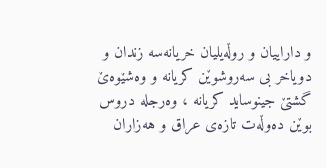و داراییان و روڵه‌یلیان خریانه‌سه‌ زندان و دویاخر بى سه‌روشوێن كریانه‌ و وه‌شێوه‌ێ گشتێ جینوساید كریانه‌ ، وه‌رجله‌ دروس بوێن ده‌وڵه‌ت تازه‌ى عراق و هه‌زاران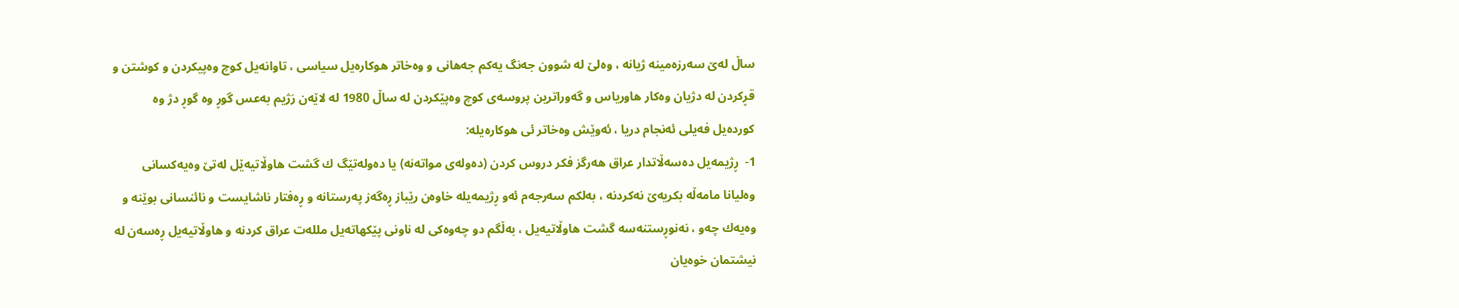ساڵ له‌ێ سه‌رزه‌مینه‌ ژیانه‌ ، وه‌لێ له‌ شوون جه‌نگ یه‌كم جه‌هانى و وه‌خاتر هوكاره‌یل سیاسی ، تاوانه‌یل كوچ وه‌پیكردن و كوشتن و قڕكردن له‌ دژیان وه‌كار هاوریاس و گه‌وراترین پروسه‌ى كوچ وه‌پێكردن له‌ ساڵ 1980 له‌ لاێه‌ن رَژیم به‌عس گوڕ وه‌ گوڕ دژ وه‌ كورده‌یل فه‌یلى ئه‌نجام دریا ، ئه‌وێش وه‌خاتر ئى هوكاره‌یله‌:
1-  ڕژیمه‌یل ده‌سه‌ڵاتدار عراق هه‌رگز فكر دروس كردن (ده‌وله‌ى مواته‌نه‌) یا ده‌وله‌تێگ ك گشت هاوڵاتیه‌ێل له‌تێ وه‌یه‌كسانى وه‌لیانا مامه‌ڵه‌ بكریه‌ێ نه‌كردنه‌ ، به‌لكم سه‌رجه‌م ئه‌و ڕژیمه‌یله‌ خاوه‌ن رێباز ڕه‌گه‌ز په‌رستانه‌ و ڕه‌فتار ناشایست و نائنسانى بوێنه‌ و وه‌یه‌ك چه‌و ، نه‌نوڕستنه‌سه‌ گشت هاوڵاتیه‌یل ، به‌ڵگم دو چه‌وه‌كى له‌ ناونی پێكهاته‌یل ملله‌ت عراق كردنه‌ و هاوڵاتیه‌یل ڕه‌سه‌ن له‌ نیشتمان خوه‌یان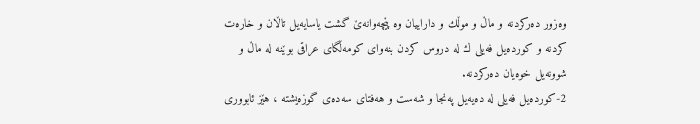وه‌زور ده‌ركردنه‌ و ماڵ و موڵك و داراییان وه‌ پێچه‌وانه‌ێ گشت یاسایه‌یل تاڵان و خاره‌ت كردنه‌ و كورده‌یل فه‌یلی ك له‌ دروس كردن بنه‌واى كومه‌ڵگاى عراقی بوێنه‌ له‌ ماڵ و شوونه‌یل خوه‌یان ده‌ركردنه‌.
2-كورده‌یل فه‌یلی له‌ ده‌یه‌یل په‌نجا و شه‌ست و هه‌فتاى سه‌ده‌ى گوزه‌یشته‌ ، هێز ئابووری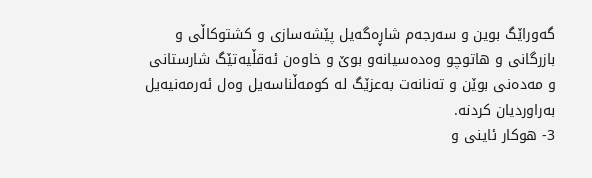گه‌وراێگ بوین و سه‌رجه‌م شاڕه‌گه‌یل پێشه‌سازی و كشتوكاڵى و بازرگانى و هاتوچو وه‌ده‌سیانه‌و بوێ و خاوه‌ن ئه‌قڵیه‌تێگ شارستانى و مه‌ده‌نى بوێن و ته‌نانه‌ت به‌عزێگ له‌ كومه‌ڵناسه‌یل وه‌ل ئه‌رمه‌نیه‌یل به‌راوردیان كردنه‌.
3- هوكار ئاینى و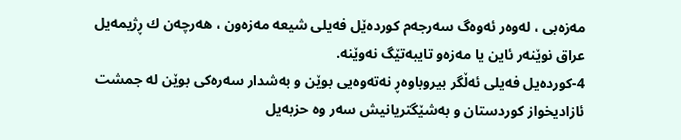مه‌زه‌بى ، له‌وه‌ر ئه‌وه‌گ سه‌رجه‌م كورده‌ێل فه‌یلی شیعه‌ مه‌زه‌ون ، هه‌رچه‌ن ك ڕژیمه‌یل عراق نوێنه‌ر ئاین یا مه‌زه‌و تایبه‌تێگ نه‌وێنه‌.
4-كورده‌یل فه‌یلى ئه‌ڵگر بیروباوه‌ڕ نه‌ته‌وه‌یی بوێن و به‌شدار سه‌ره‌كى بوێن له‌ جمشت ئازادیخواز كوردستان و به‌شێگتریانیش سه‌ر وه‌ حزبه‌یل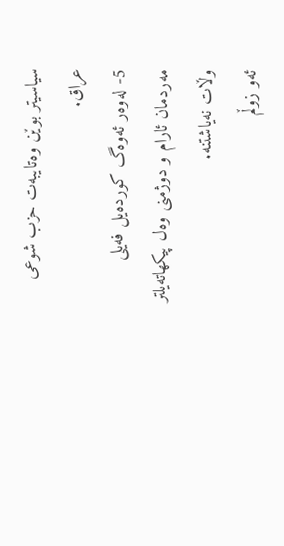سیاسیتر بوێن وه‌تایبه‌ت حزب شوعی عراق.
5- له‌وه‌ر ئه‌وه‌گ كورده‌یل فه‌یلی مه‌ردمان ئارام و دوژمنى وه‌ل پیكهاته‌یلتر وڵات نه‌یاشتنه‌.
ئه‌و زوڵم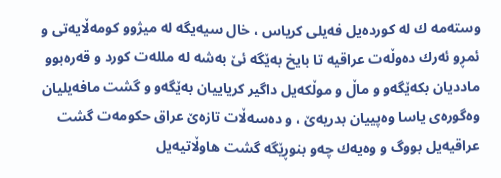وسته‌مه‌ ك له‌ كورده‌یل فه‌یلى كریاس ، خال سیه‌یگه‌ له‌ میژوو كومه‌ڵایه‌تی و ئمڕو ئه‌رك ده‌وڵه‌ت عراقیه‌ تا بایخ به‌ێگه‌ ئێ به‌شه‌ له‌ ملله‌ت كورد و قه‌ره‌بوو ماددیان بكه‌ێگه‌و و ماڵ و موڵكه‌یل داگیر كریاییان به‌ێگه‌و و گشت مافه‌یلیان وه‌گوره‌ى یاسا وه‌پییان بدریه‌ێ ، و ده‌سه‌ڵات تازه‌ێ عراق حكومه‌ت گشت عراقیه‌یل بووگ و وه‌یه‌ك چه‌و بنوڕێگه‌ گشت هاوڵاتیه‌یل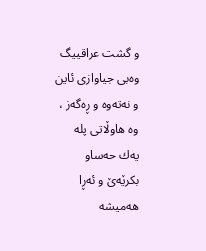و گشت عراقییگ وه‌بى جیاوازى ئاین و نه‌ته‌وه‌ و ڕه‌گه‌ز ، وه‌ هاوڵاتی پله‌ یه‌ك حه‌ساو بكرێه‌ێ و ئه‌ڕا هه‌میشه‌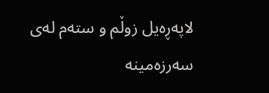لاپه‌ڕه‌یل زوڵم و سته‌م له‌ى سه‌رزه‌مینه‌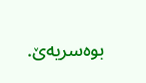بوه‌سریه‌ێ.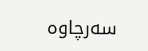سه‌رچاوه‌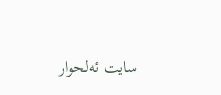سایت ئه‌لحوار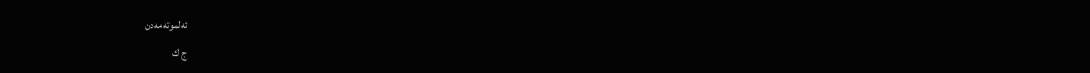ئه‌لموته‌مه‌دن
ج ك